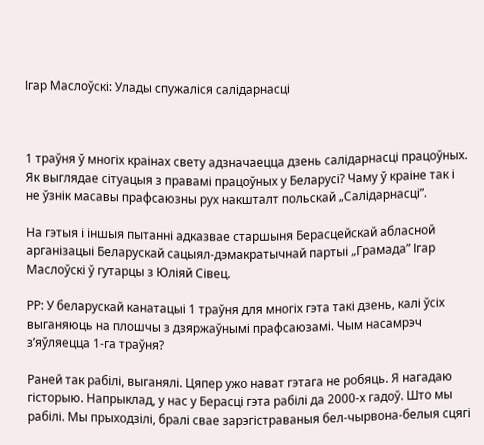Ігар Маслоўскі: Улады спужаліся салідарнасці



1 траўня ў многіх краінах свету адзначаецца дзень салідарнасці працоўных. Як выглядае сітуацыя з правамі працоўных у Беларусі? Чаму ў краіне так і не ўзнік масавы прафсаюзны рух накшталт польскай „Салідарнасці”.

На гэтыя і іншыя пытанні адказвае старшыня Берасцейскай абласной арганізацыі Беларускай сацыял-дэмакратычнай партыі „Грамада” Ігар Маслоўскі ў гутарцы з Юліяй Сівец.

РР: У беларускай канатацыі 1 траўня для многіх гэта такі дзень, калі ўсіх выганяюць на плошчы з дзяржаўнымі прафсаюзамі. Чым насамрэч з’яўляецца 1-га траўня?

Раней так рабілі, выганялі. Цяпер ужо нават гэтага не робяць. Я нагадаю гісторыю. Напрыклад, у нас у Берасці гэта рабілі да 2000-х гадоў. Што мы рабілі. Мы прыходзілі, бралі свае зарэгістраваныя бел-чырвона-белыя сцягі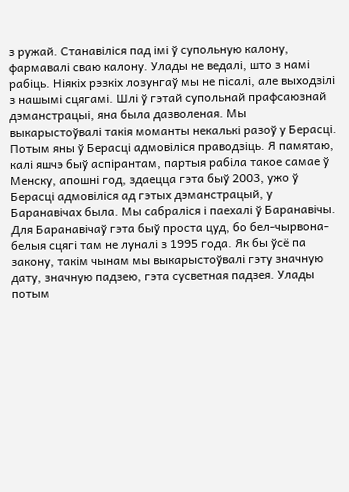з ружай. Станавіліся пад імі ў супольную калону, фармавалі сваю калону. Улады не ведалі, што з намі рабіць. Ніякіх рэзкіх лозунгаў мы не пісалі, але выходзілі з нашымі сцягамі. Шлі ў гэтай супольнай прафсаюзнай дэманстрацыі, яна была дазволеная. Мы выкарыстоўвалі такія моманты некалькі разоў у Берасці. Потым яны ў Берасці адмовіліся праводзіць. Я памятаю, калі яшчэ быў аспірантам, партыя рабіла такое самае ў Менску, апошні год, здаецца гэта быў 2003, ужо ў Берасці адмовіліся ад гэтых дэманстрацый, у Баранавічах была. Мы сабраліся і паехалі ў Баранавічы. Для Баранавічаў гэта быў проста цуд, бо бел-чырвона-белыя сцягі там не луналі з 1995 года. Як бы ўсё па закону, такім чынам мы выкарыстоўвалі гэту значную дату, значную падзею, гэта сусветная падзея. Улады потым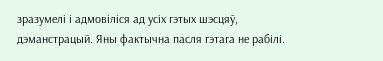зразумелі і адмовіліся ад усіх гэтых шэсцяў, дэманстрацый. Яны фактычна пасля гэтага не рабілі.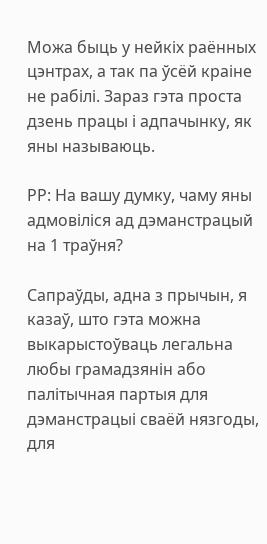Можа быць у нейкіх раённых цэнтрах, а так па ўсёй краіне не рабілі. Зараз гэта проста дзень працы і адпачынку, як яны называюць.

РР: На вашу думку, чаму яны адмовіліся ад дэманстрацый на 1 траўня?

Сапраўды, адна з прычын, я казаў, што гэта можна выкарыстоўваць легальна любы грамадзянін або палітычная партыя для дэманстрацыі сваёй нязгоды, для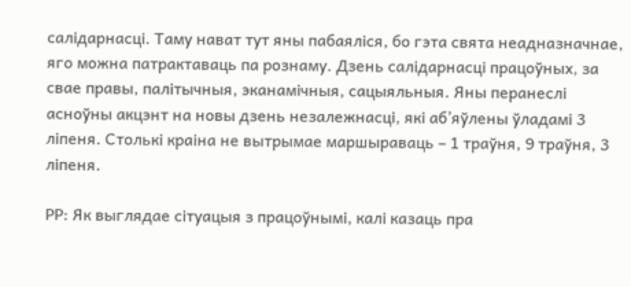салідарнасці. Таму нават тут яны пабаяліся, бо гэта свята неадназначнае, яго можна патрактаваць па рознаму. Дзень салідарнасці працоўных, за свае правы, палітычныя, эканамічныя, сацыяльныя. Яны перанеслі асноўны акцэнт на новы дзень незалежнасці, які аб’яўлены ўладамі 3 ліпеня. Столькі краіна не вытрымае маршыраваць – 1 траўня, 9 траўня, 3 ліпеня.

РР: Як выглядае сітуацыя з працоўнымі, калі казаць пра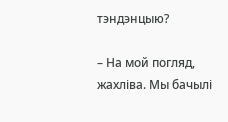тэндэнцыю?

– На мой погляд, жахліва. Мы бачылі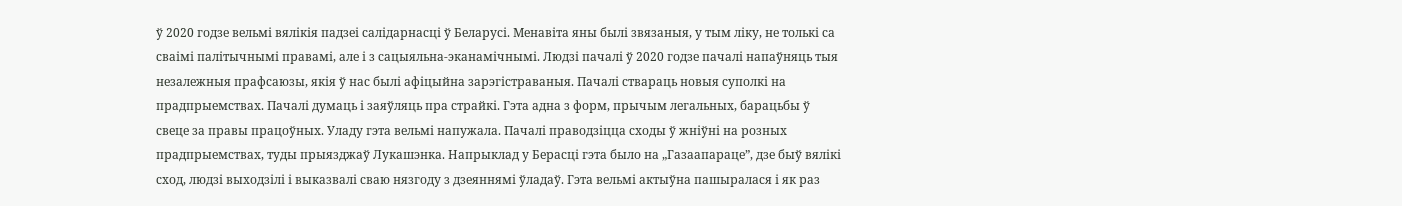ў 2020 годзе вельмі вялікія падзеі салідарнасці ў Беларусі. Менавіта яны былі звязаныя, у тым ліку, не толькі са сваімі палітычнымі правамі, але і з сацыяльна-эканамічнымі. Людзі пачалі ў 2020 годзе пачалі напаўняць тыя незалежныя прафсаюзы, якія ў нас былі афіцыйна зарэгістраваныя. Пачалі ствараць новыя суполкі на прадпрыемствах. Пачалі думаць і заяўляць пра страйкі. Гэта адна з форм, прычым легальных, барацьбы ў свеце за правы працоўных. Уладу гэта вельмі напужала. Пачалі праводзіцца сходы ў жніўні на розных прадпрыемствах, туды прыязджаў Лукашэнка. Напрыклад у Берасці гэта было на „Газаапараце”, дзе быў вялікі сход, людзі выходзілі і выказвалі сваю нязгоду з дзеяннямі ўладаў. Гэта вельмі актыўна пашыралася і як раз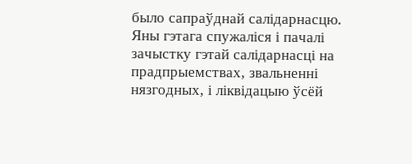было сапраўднай салідарнасцю. Яны гэтага спужаліся і пачалі зачыстку гэтай салідарнасці на прадпрыемствах, звальненні нязгодных, і ліквідацыю ўсёй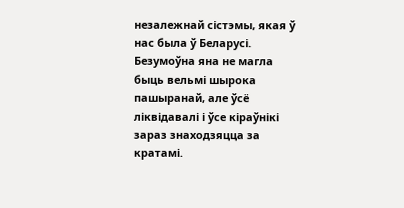незалежнай сістэмы, якая ў нас была ў Беларусі. Безумоўна яна не магла быць вельмі шырока пашыранай, але ўсё ліквідавалі і ўсе кіраўнікі зараз знаходзяцца за кратамі.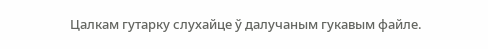Цалкам гутарку слухайце ў далучаным гукавым файле.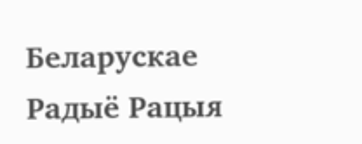Беларускае Радыё Рацыя